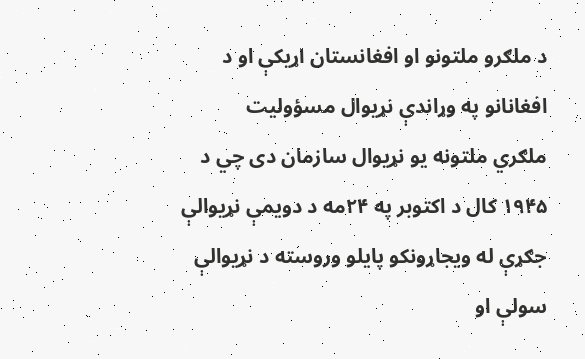د ملګرو ملتونو او افغانستان اړیکې او د افغانانو په وړاندې نړیوال مسؤولیت
ملګري ملتونه یو نړیوال سازمان دی چي د ۱۹۴۵ کال د اکتوبر په ۲۴مه د دویمې نړیوالې جګړې له ویجاړونکو پایلو وروسته د نړیوالې سولې او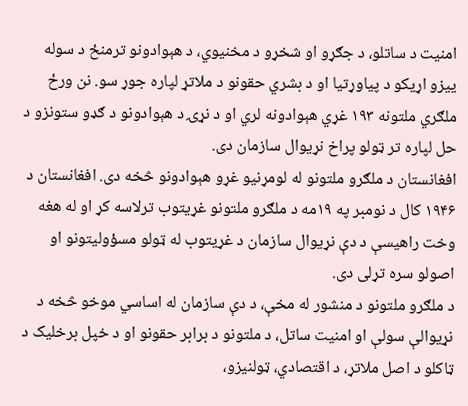امنیت د ساتلو، د جګړو او شخړو د مخنیوي، د هېوادونو ترمنځ د سوله ییزو اړیکو د پیاوړتیا او د بشري حقونو د ملاتړ لپاره جوړ سو. نن ورځ ملګري ملتونه ۱۹۳ غړي هېوادونه لري او د نړۍ د هېوادونو د ګډو ستونزو د حل لپاره تر ټولو پراخ نړیوال سازمان دی.
افغانستان د ملګرو ملتونو له لومړنیو غړو هېوادونو څخه دی. افغانستان د ۱۹۴۶ کال د نومبر په ۱۹مه د ملګرو ملتونو غړیتوب ترلاسه کړ او له هغه وخت راهیسې د دې نړیوال سازمان د غړیتوب له ټولو مسؤولیتونو او اصولو سره تړلی دی.
د ملګرو ملتونو د منشور له مخې، د دې سازمان له اساسي موخو څخه د نړیوالې سولې او امنیت ساتل، د ملتونو د برابر حقونو او د خپل برخلیک د ټاکلو د اصل ملاتړ، د اقتصادي، ټولنیزو،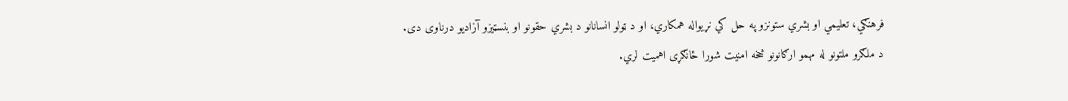فرهنګي، تعلیمي او بشري ستونزو په حل کي نړیواله همکاري، او د ټولو انسانانو د بشري حقونو او بنسټیزو آزادیو درناوی دی.
د ملګرو ملتونو له مهمو ارګانونو څخه امنیت شورا ځانګړی اهمیت لري.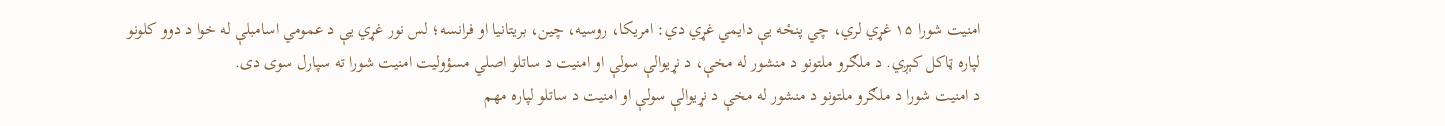امنیت شورا ۱۵ غړي لري، چي پنځه یې دایمي غړي دي: امریکا، روسیه، چین، بریتانیا او فرانسه؛ لس نور غړي یې د عمومي اسامبلې له خوا د دوو کلونو لپاره ټاکل کېږي. د ملګرو ملتونو د منشور له مخې، د نړیوالې سولې او امنیت د ساتلو اصلي مسؤولیت امنیت شورا ته سپارل سوی دی.
د امنیت شورا د ملګرو ملتونو د منشور له مخې د نړیوالې سولې او امنیت د ساتلو لپاره مهم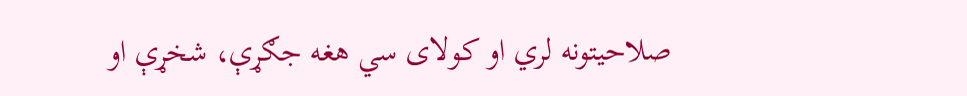صلاحیتونه لري او کولای سي هغه جګړې، شخړې او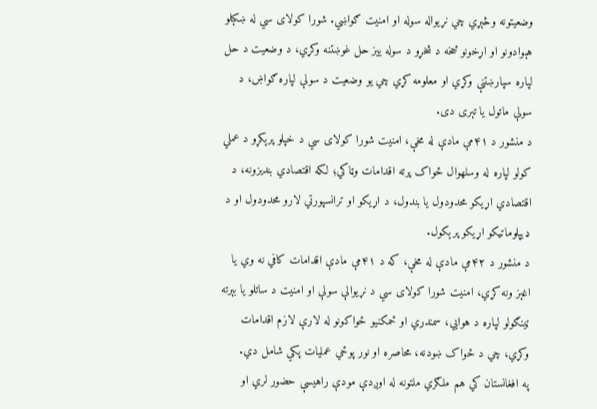وضعیتونه وڅېړي چي نړیواله سوله او امنیت ګواښي. شورا کولای سي له ښکېلو هېوادونو او اړخونو څخه د شخړو د سوله ییز حل غوښتنه وکړي، د وضعیت د حل لپاره سپارښتنې وکړي او معلومه کړي چي یو وضعیت د سولې لپاره ګواښ، د سولې ماتول یا تېری دی.
د منشور د ۴۱مې مادې له مخې، امنیت شورا کولای سي د خپلو پرېکړو د عملي کولو لپاره له وسلهوال ځواک پرته اقدامات وټاکي؛ لکه اقتصادي بندیزونه، د اقتصادي اړیکو محدودول یا بندول، د اړیکو او ترانسپورتي لارو محدودول او د ډیپلوماتیکو اړیکو پرېکول.
د منشور د ۴۲مې مادې له مخې، که د ۴۱مې مادې اقدامات کافي نه وي یا اغېز ونه کړي، امنیت شورا کولای سي د نړیوالې سولې او امنیت د ساتلو یا بېرته ټینګولو لپاره د هوايي، سمندري او ځمکنیو ځواکونو له لارې لازم اقدامات وکړي، چي د ځواک ښودنه، محاصره او نور پوځي عملیات پکي شامل دي.
په افغانستان کي هم ملګري ملتونه له اوږدې مودې راهیسې حضور لري او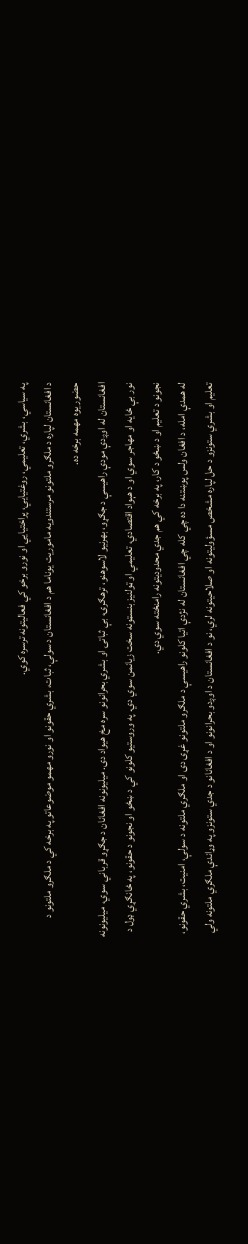په سیاسي، بشري، تعلیمي، روغتیايي، پراختیايي او نورو برخو کي فعالیتونه ترسره کوي.
د افغانستان لپاره د ملګرو ملتونو مرستندویه ماموریت یوناما هم د افغانستان د سولې، ثبات، بشري حقونو او نورو مهمو موضوعاتو په برخه کي د ملګرو ملتونو د حضور یوه مهمه برخه ده.
افغانستان له اوږدې مودې راهیسې د جګړو، بهرنیو لاسوهنو، ترهګرۍ، بې ثباتۍ او بشري بحرانونو سره مخ هیواد دی. میلیونونه افغانان د جګړو قرباني سوي، میلیونونه نور بې ځایه او مهاجر سوي او د هېواد اقتصادي، تعلیمي او ټولنیز بنسټونه سخت زیانمن سوي دي. په وروستیو کلونو کي د ښځو او نجونو د حقونو، په ځانګړي ډول د نجونو د تعلیم او د ښځو د کار، په برخه کي هم جدي محدودیتونه رامنځته سوي دي.
له همدې امله، د افغان ولس پوښتنه دا ده چي کله چي افغانستان له نژدې اتیا کلونو راهیسې د ملګرو ملتونو غړی دی او ملګري ملتونه د سولې، امنیت، بشري حقونو، تعلیم او بشري ستونزو د حل لپاره مشخص مسؤولیتونه او صلاحیتونه لري، نو د افغانستان د اوږدو بحرانونو او د افغانانو د جدي ستونزو په وړاندې ملګري ملتونه ولي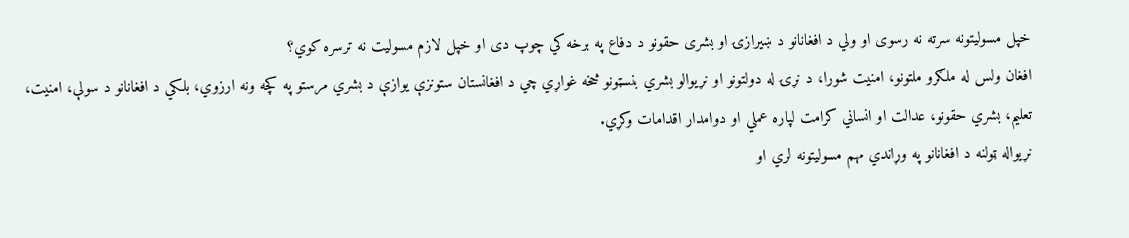خپل مسولیتونه سرته نه رسوی او ولي د افغانانو د ښیرازۍ او بشری حقونو د دفاع په برخه کي چوپ دی او خپل لازم مسولیت نه ترسره کوي؟
افغان ولس له ملګرو ملتونو، امنیت شورا، د نړۍ له دولتونو او نړیوالو بشري بنسټونو څخه غواړي چي د افغانستان ستونزې یوازې د بشري مرستو په کچه ونه ارزوي، بلکي د افغانانو د سولې، امنیت، تعلیم، بشري حقونو، عدالت او انساني کرامت لپاره عملي او دوامدار اقدامات وکړي.
نړیواله ټولنه د افغانانو په وړاندي مهم مسولیتونه لري او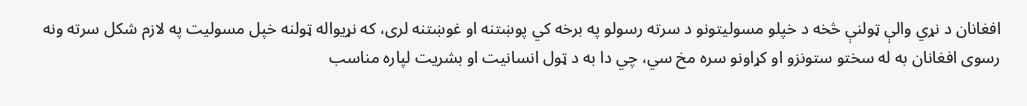افغانان د نړي والې ټولنې څخه د خپلو مسولیتونو د سرته رسولو په برخه کي پوښتنه او غوښتنه لری، که نړیواله ټولنه خپل مسولیت په لازم شکل سرته ونه رسوی افغانان به له سختو ستونزو او کړاونو سره مخ سي، چي دا به د ټول انسانیت او بشریت لپاره مناسب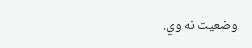وضعیت نه وي.